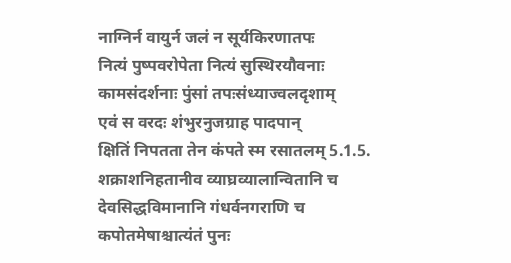नाग्निर्न वायुर्न जलं न सूर्यकिरणातपः
नित्यं पुष्पवरोपेता नित्यं सुस्थिरयौवनाः
कामसंदर्शनाः पुंसां तपःसंध्याज्वलदृशाम्
एवं स वरदः शंभुरनुजग्राह पादपान्
क्षितिं निपतता तेन कंपते स्म रसातलम् 5.1.5.
शक्राशनिहतानीव व्याघ्रव्यालान्वितानि च
देवसिद्धविमानानि गंधर्वनगराणि च
कपोतमेषाश्चात्यंतं पुनः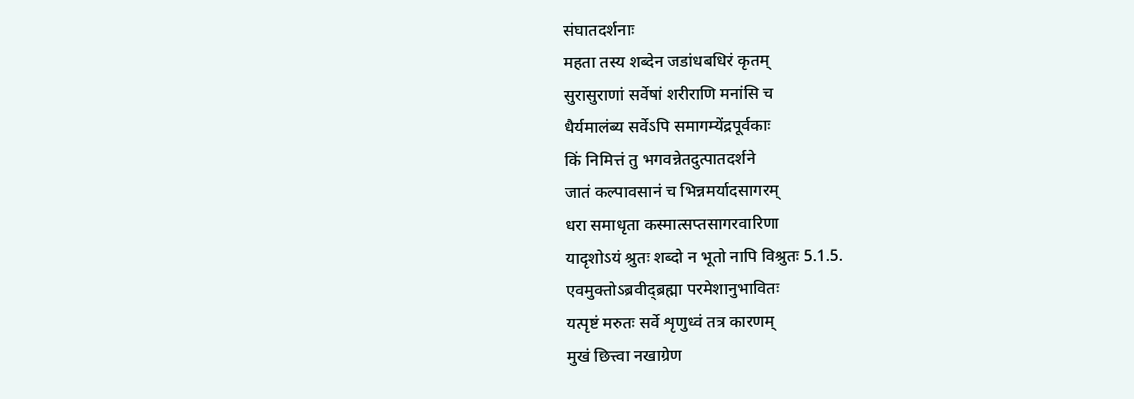संघातदर्शनाः
महता तस्य शब्देन जडांधबधिरं कृतम्
सुरासुराणां सर्वेषां शरीराणि मनांसि च
धैर्यमालंब्य सर्वेऽपि समागम्येंद्रपूर्वकाः
किं निमित्तं तु भगवन्नेतदुत्पातदर्शने
जातं कल्पावसानं च भिन्नमर्यादसागरम्
धरा समाधृता कस्मात्सप्तसागरवारिणा
यादृशोऽयं श्रुतः शब्दो न भूतो नापि विश्रुतः 5.1.5.
एवमुक्तोऽब्रवीद्ब्रह्मा परमेशानुभावितः
यत्पृष्टं मरुतः सर्वे शृणुध्वं तत्र कारणम्
मुखं छित्त्वा नखाग्रेण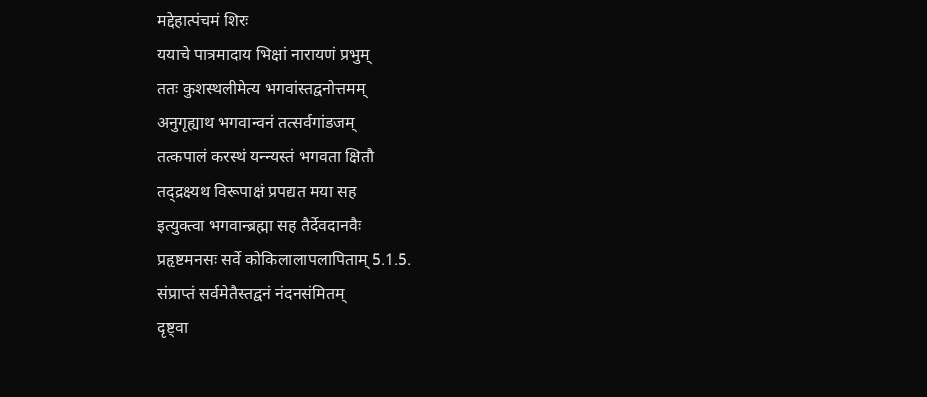मद्देहात्पंचमं शिरः
ययाचे पात्रमादाय भिक्षां नारायणं प्रभुम्
ततः कुशस्थलीमेत्य भगवांस्तद्वनोत्तमम्
अनुगृह्याथ भगवान्वनं तत्सर्वगांडजम्
तत्कपालं करस्थं यन्न्यस्तं भगवता क्षितौ
तद्द्रक्ष्यथ विरूपाक्षं प्रपद्यत मया सह
इत्युक्त्वा भगवान्ब्रह्मा सह तैर्देवदानवैः
प्रहृष्टमनसः सर्वे कोकिलालापलापिताम् 5.1.5.
संप्राप्तं सर्वमेतैस्तद्वनं नंदनसंमितम्
दृष्ट्वा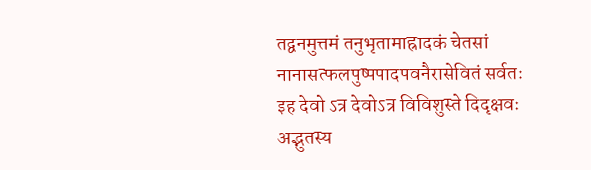तद्वनमुत्तमं तनुभृतामाह्रादकं चेतसां नानासत्फलपुष्पपादपवनैरासेवितं सर्वतः
इह देवो ऽत्र देवोऽत्र विविशुस्ते दिदृक्षवः
अद्भुतस्य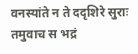वनस्यांते न ते ददृशिरे सुराः
तमुवाच स भद्रं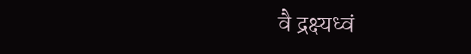वै द्रक्ष्यध्वं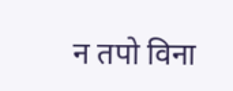न तपो विना